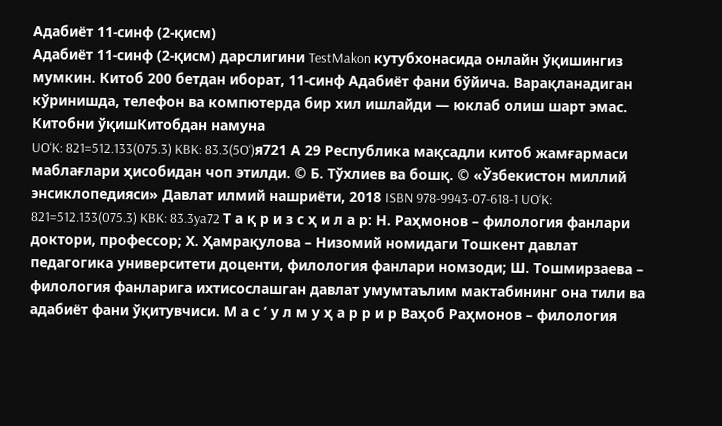Адабиёт 11-синф (2-қисм)
Адабиёт 11-синф (2-қисм) дарслигини TestMakon кутубхонасида онлайн ўқишингиз мумкин. Китоб 200 бетдан иборат, 11-синф Адабиёт фани бўйича. Варақланадиган кўринишда, телефон ва компютерда бир хил ишлайди — юклаб олиш шарт эмас.
Китобни ўқишКитобдан намуна
UO‘K: 821=512.133(075.3) KBK: 83.3(5O‘)я721 А 29 Республика мақсадли китоб жамғармаси маблағлари ҳисобидан чоп этилди. © Б. Тўхлиев ва бошқ. © «Ўзбекистон миллий энсиклопедияси» Давлат илмий нашриёти, 2018 ISBN 978-9943-07-618-1 UO‘K: 821=512.133(075.3) KBK: 83.3ya72 Т а қ р и з с ҳ и л а р: Н. Раҳмонов – филология фанлари доктори, профессор; Х. Ҳамрақулова – Низомий номидаги Тошкент давлат педагогика университети доценти, филология фанлари номзоди; Ш. Тошмирзаева – филология фанларига ихтисослашган давлат умумтаълим мактабининг она тили ва адабиёт фани ўқитувчиси. М а с ’ у л м у ҳ а р р и р Ваҳоб Раҳмонов – филология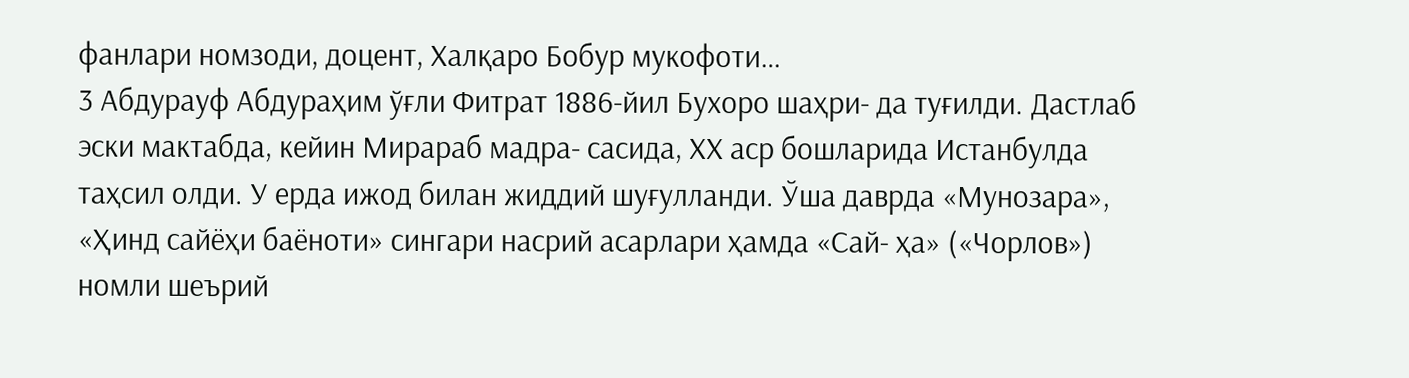фанлари номзоди, доцент, Халқаро Бобур мукофоти…
3 Абдурауф Абдураҳим ўғли Фитрат 1886-йил Бухоро шаҳри- да туғилди. Дастлаб эски мактабда, кейин Мирараб мадра- сасида, XX аср бошларида Истанбулда таҳсил олди. У ерда ижод билан жиддий шуғулланди. Ўша даврда «Мунозара», «Ҳинд сайёҳи баёноти» сингари насрий асарлари ҳамда «Сай- ҳа» («Чорлов») номли шеърий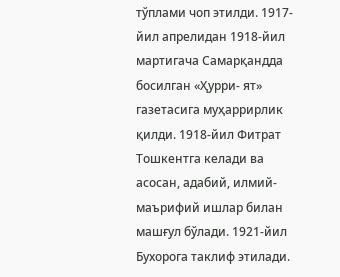тўплами чоп этилди. 1917-йил апрелидан 1918-йил мартигача Самарқандда босилган «Ҳурри- ят» газетасига муҳаррирлик қилди. 1918-йил Фитрат Тошкентга келади ва асосан, адабий, илмий-маърифий ишлар билан машғул бўлади. 1921-йил Бухорога таклиф этилади.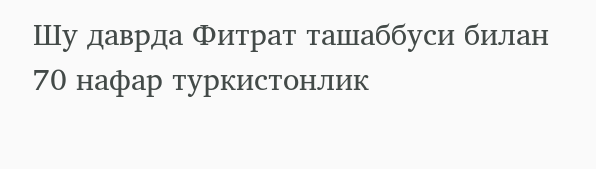Шу даврда Фитрат ташаббуси билан 70 нафар туркистонлик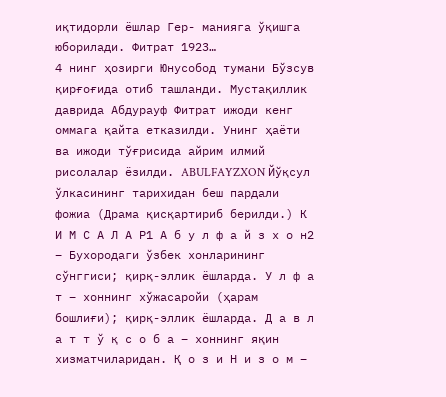иқтидорли ёшлар Гер- манияга ўқишга юборилади. Фитрат 1923…
4 нинг ҳозирги Юнусобод тумани Бўзсув қирғоғида отиб ташланди. Мустақиллик даврида Абдурауф Фитрат ижоди кенг оммага қайта етказилди. Унинг ҳаёти ва ижоди тўғрисида айрим илмий рисолалар ёзилди. ABULFAYZXON Йўқсул ўлкасининг тарихидан беш пардали фожиа (Драма қисқартириб берилди.) К И М С А Л А Р1 А б у л ф а й з х о н2 – Бухородаги ўзбек хонларининг сўнггиси; қирқ-эллик ёшларда. У л ф а т – хоннинг хўжасаройи (ҳарам бошлиғи); қирқ-эллик ёшларда. Д а в л а т т ў қ с о б а – хоннинг яқин хизматчиларидан. Қ о з и Н и з о м –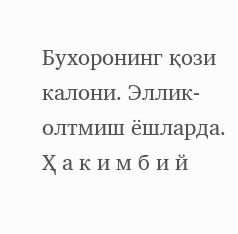Бухоронинг қози калони. Эллик-олтмиш ёшларда. Ҳ а к и м б и й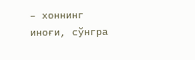– хоннинг иноғи, сўнгра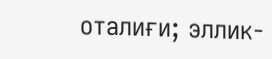оталиғи; эллик-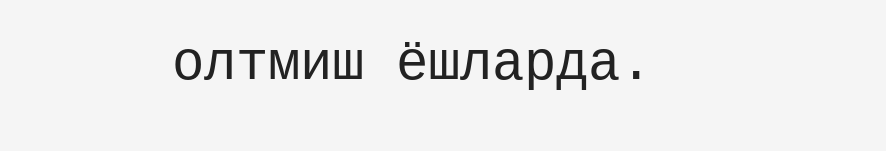олтмиш ёшларда.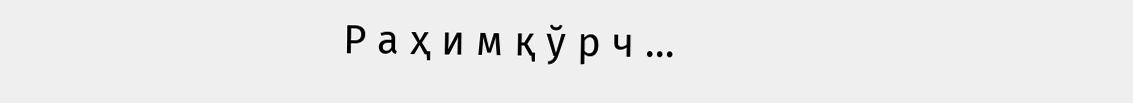Р а ҳ и м қ ў р ч …